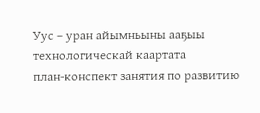Уус – уран айымньыны ааҕыы технологическай каартата
план-конспект занятия по развитию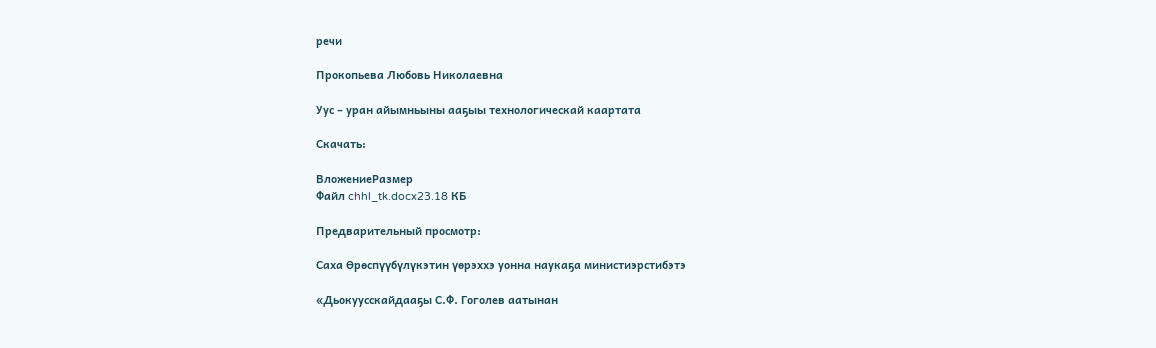речи

Прокопьева Любовь Николаевна

Уус – уран айымньыны ааҕыы технологическай каартата

Скачать:

ВложениеРазмер
Файл chhl_tk.docx23.18 КБ

Предварительный просмотр:

Саха Өрөспүүбүлүкэтин үөрэххэ уонна наукаҕа министиэрстибэтэ

«Дьокуусскайдааҕы С.Ф. Гоголев аатынан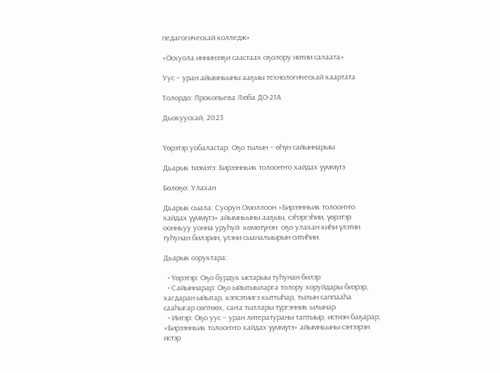педагогическай колледж»

«Оскуола иннинээҕи саастаах оҕолору иитии салаата»

Уус – уран айымньыны ааҕыы технологическай каартата

Толордо: Прокопьева Люба ДО-21А

Дьокуускай, 2023


Үөрэтэр уобаластар: Оҕо тылын – өһүн сайыннарыы

Дьарык тиэмэтэ: Бирээнньик толооҥҥо хайдах үүммүтэ

Бөлөҕө: Улахан

Дьарык сыала: Суорун Омоллоон «Бирээнньик толооҥҥо хайдах үүммүтэ» айымньыны ааҕыы, сэһэргэһии, үөрэтэр оонньуу уонна уруһуй  көмөтүнэн  оҕо улахан киһи үлэтин туһунан билэрин, үлэни сыаналыырын ситиһии.

Дьарык соруктара:

  • Үөрэтэр: Оҕо бурдук ыстарыы туһунан билэр
  • Сайыннарар: Оҕо ыйытыыларга толору хоруйдары биэрэр, хагдаран ыйытар, кэпсэтиигэ кыттыһар, тылын саппааһа сааһыгар сөптөөх, саҥа тыллары түргэнник ылынар
  • Иитэр: Оҕо уус – уран литератураны таптыыр, истиэн баҕарар, «Бирээнньик толооҥҥо хайдах үүммүтэ» айымньыны сэҥээрэн истэр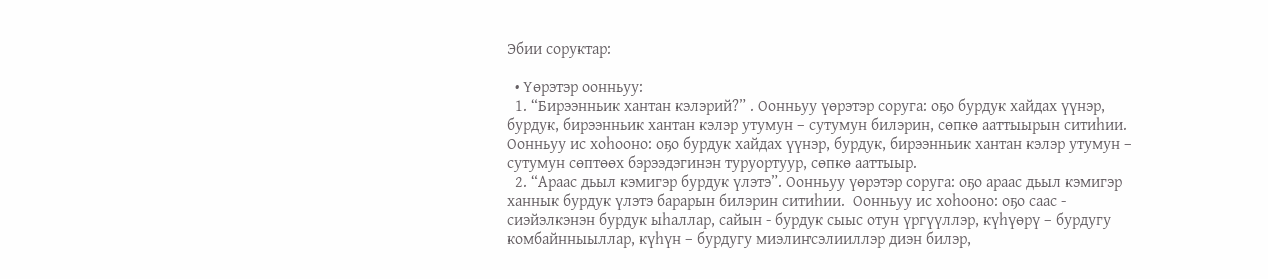Эбии соруктар:

  • Үөрэтэр оонньуу:
  1. “Бирээнньик хантан кэлэрий?” . Оонньуу үөрэтэр соруга: оҕо бурдук хайдах үүнэр, бурдук, бирээнньик хантан кэлэр утумун – сутумун билэрин, сөпкө ааттыырын ситиһии. Оонньуу ис хоһооно: оҕо бурдук хайдах үүнэр, бурдук, бирээнньик хантан кэлэр утумун – сутумун сөптөөх бэрээдэгинэн туруортуур, сөпкө ааттыыр.
  2. “Араас дьыл кэмигэр бурдук үлэтэ”. Оонньуу үөрэтэр соруга: оҕо араас дьыл кэмигэр ханнык бурдук үлэтэ барарын билэрин ситиһии.  Оонньуу ис хоһооно: оҕо саас - сиэйэлкэнэн бурдук ыһаллар, сайын - бурдук сыыс отун үргүүллэр, күһүөрү – бурдугу комбайнныыллар, күһүн – бурдугу миэлиҥсэлииллэр диэн билэр,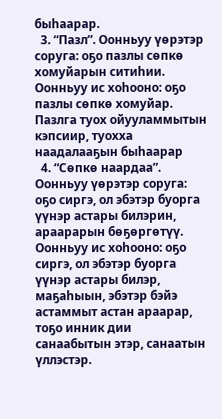быһаарар.
  3. “Пазл”. Оонньуу үөрэтэр соруга: оҕо пазлы сөпкө хомуйарын ситиһии. Оонньуу ис хоһооно: оҕо пазлы сөпкө хомуйар. Пазлга туох ойууламмытын кэпсиир, туохха наадалааҕын быһаарар
  4. “Сөпкө наардаа”. Оонньуу үөрэтэр соруга: оҕо сиргэ, ол эбэтэр буорга үүнэр астары билэрин, араарарын бөҕөргөтүү. Оонньуу ис хоһооно: оҕо сиргэ, ол эбэтэр буорга үүнэр астары билэр, маҕаһыын, эбэтэр бэйэ астаммыт астан араарар, тоҕо инник дии санаабытын этэр, санаатын үллэстэр.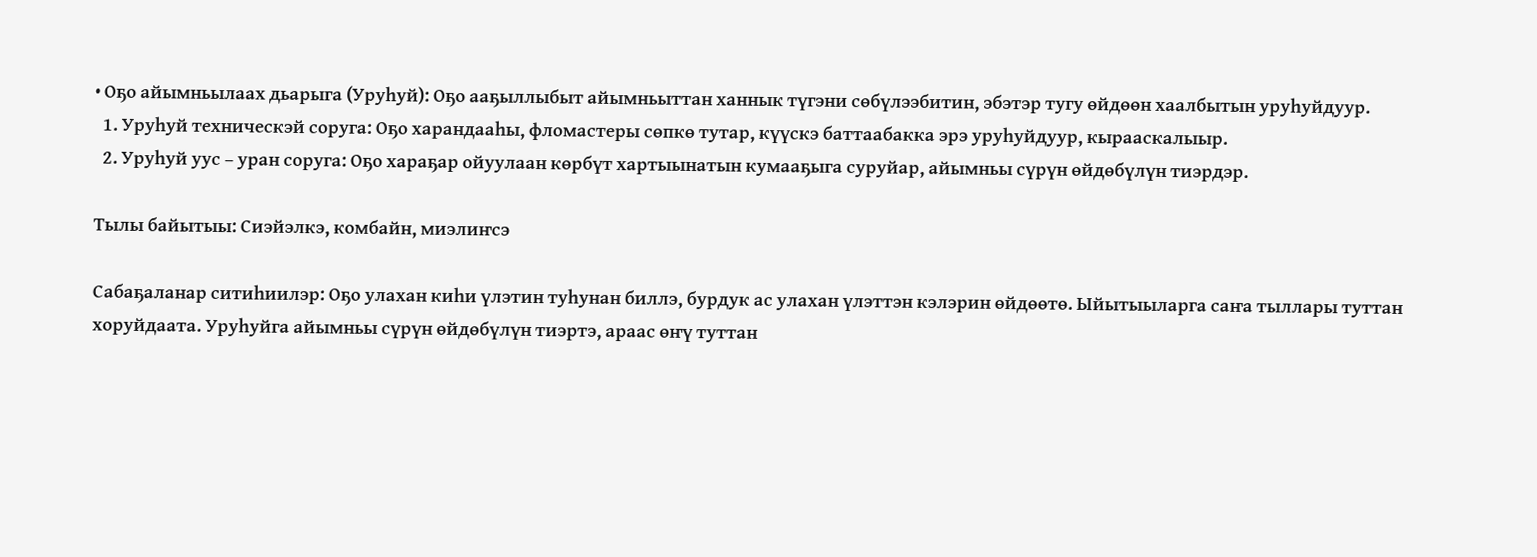• Оҕо айымньылаах дьарыга (Уруһуй): Оҕо ааҕыллыбыт айымньыттан ханнык түгэни сөбүлээбитин, эбэтэр тугу өйдөөн хаалбытын уруһуйдуур.
  1. Уруһуй техническэй соруга: Оҕо харандааһы, фломастеры сөпкө тутар, күүскэ баттаабакка эрэ уруһуйдуур, кырааскалыыр.
  2. Уруһуй уус – уран соруга: Оҕо хараҕар ойуулаан көрбүт хартыынатын кумааҕыга суруйар, айымньы сүрүн өйдөбүлүн тиэрдэр.

Тылы байытыы: Сиэйэлкэ, комбайн, миэлиҥсэ

Сабаҕаланар ситиһиилэр: Оҕо улахан киһи үлэтин туһунан биллэ, бурдук ас улахан үлэттэн кэлэрин өйдөөтө. Ыйытыыларга саҥа тыллары туттан хоруйдаата. Уруһуйга айымньы сүрүн өйдөбүлүн тиэртэ, араас өҥү туттан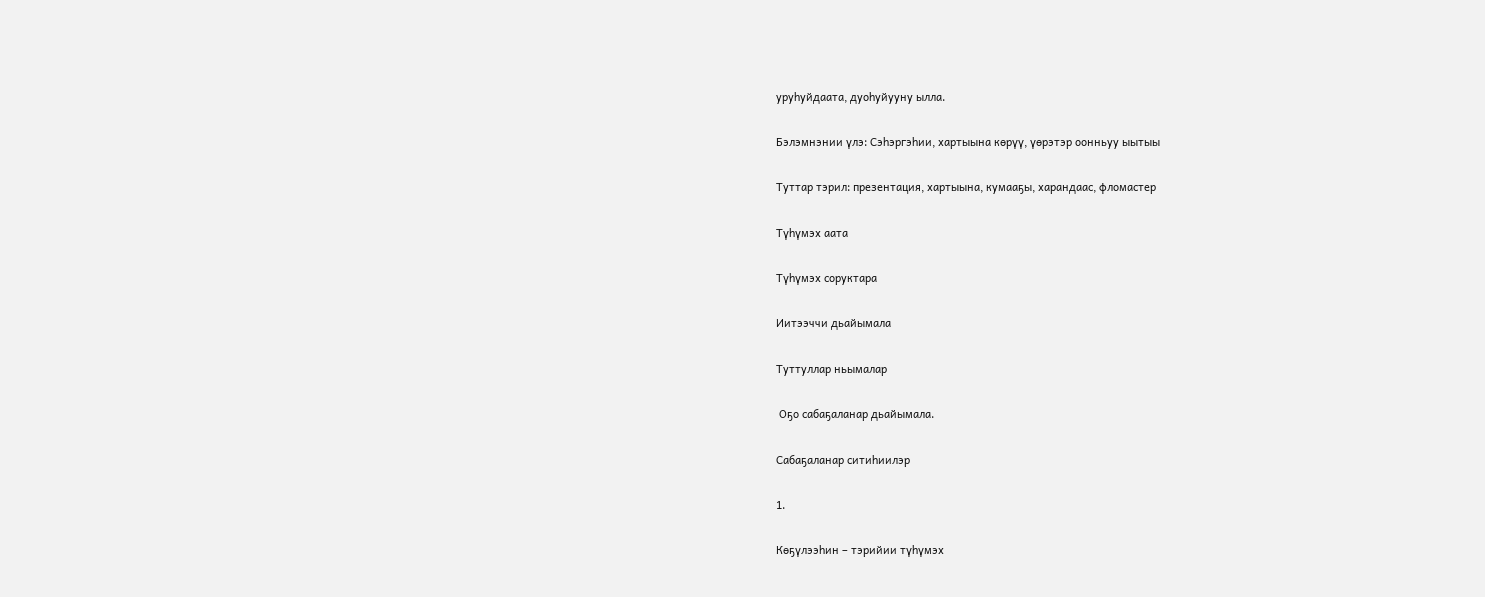уруһуйдаата, дуоһуйууну ылла.

Бэлэмнэнии үлэ: Сэһэргэһии, хартыына көрүү, үөрэтэр оонньуу ыытыы

Туттар тэрил: презентация, хартыына, кумааҕы, харандаас, фломастер

Түһүмэх аата

Түһүмэх соруктара

Иитээччи дьайымала

Туттуллар ньымалар

 Оҕо сабаҕаланар дьайымала.

Сабаҕаланар ситиһиилэр

1.

Көҕүлээһин – тэрийии түһүмэх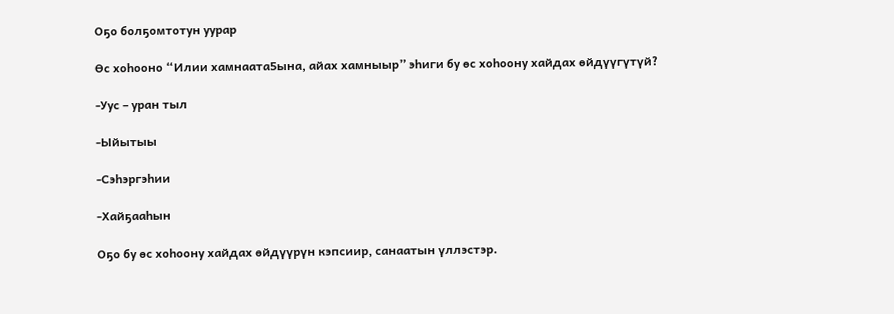Оҕо болҕомтотун уурар

Өс хоһооно “Илии хамнаата5ына, айах хамныыр” эһиги бу өс хоһоону хайдах өйдүүгүтүй?

-Уус – уран тыл

-Ыйытыы

-Сэһэргэһии

-Хайҕааһын

Оҕо бу өс хоһоону хайдах өйдүүрүн кэпсиир, санаатын үллэстэр.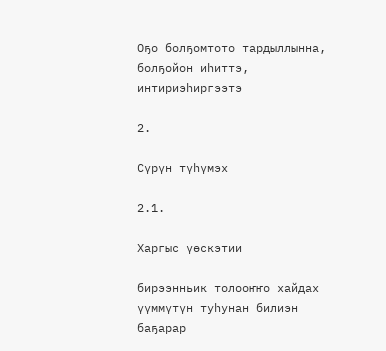Оҕо болҕомтото тардыллынна, болҕойон иһиттэ, интириэһиргээтэ

2.

Сүрүн түһүмэх

2.1.

Харгыс үөскэтии

бирээнньик толооҥҥо хайдах үүммүтүн туһунан билиэн баҕарар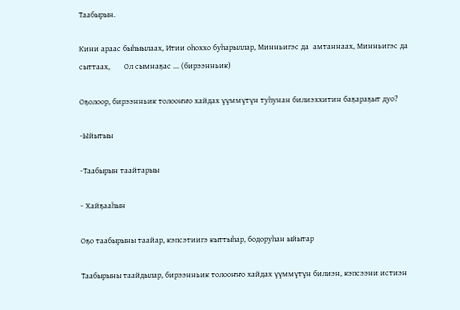Таабырын.

Кини араас быһыылаах, Итии оһоххо буһарыллар, Минньигэс да  амтаннаах, Минньигэс да сыттаах,       Ол сымнаҕас ... (бирээнньик)

Оҕолоор, бирээнньик толооҥҥо хайдах үүммүтүн туһунан билиэххитин баҕараҕыт дуо?

-Ыйытыы

-Таабырын таайтарыы

- Хайҕааһын

Оҕо таабырыны таайар, кэпсэтиигэ кыттыһар, бодоруһан ыйытар

Таабырыны таайдылар, бирээнньик толооҥҥо хайдах үүммүтүн билиэн, кэпсээни истиэн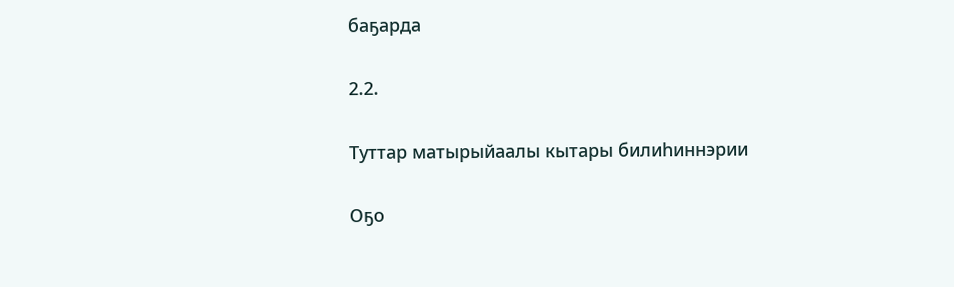баҕарда

2.2.

Туттар матырыйаалы кытары билиһиннэрии

Оҕо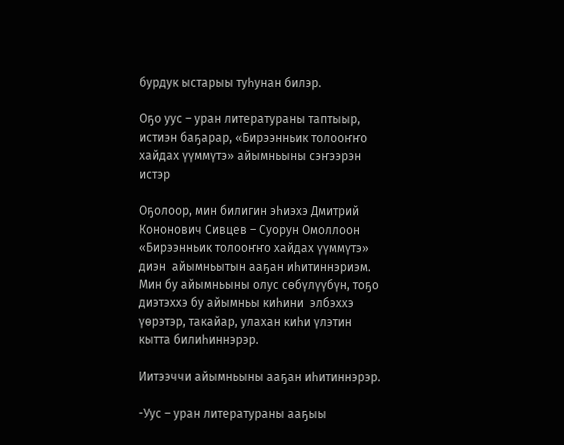бурдук ыстарыы туһунан билэр.

Оҕо уус – уран литератураны таптыыр, истиэн баҕарар, «Бирээнньик толооҥҥо хайдах үүммүтэ» айымньыны сэҥээрэн истэр

Оҕолоор, мин билигин эһиэхэ Дмитрий Кононович Сивцев – Суорун Омоллоон «Бирээнньик толооҥҥо хайдах үүммүтэ» диэн  айымньытын ааҕан иһитиннэриэм. Мин бу айымньыны олус сөбүлүүбүн, тоҕо диэтэххэ бу айымньы киһини  элбэххэ үөрэтэр, такайар, улахан киһи үлэтин кытта билиһиннэрэр.

Иитээччи айымньыны ааҕан иһитиннэрэр.

-Уус – уран литератураны ааҕыы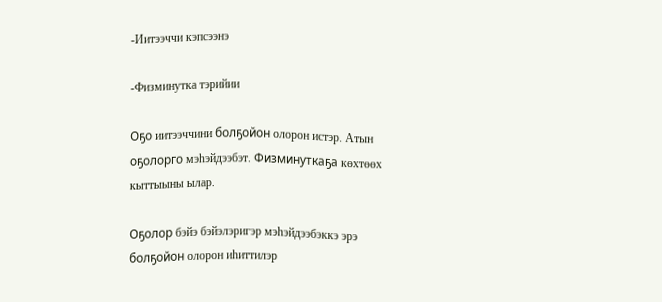-Иитээччи кэпсээнэ

-Физминутка тэрийии

Оҕо иитээччини болҕойон олорон истэр. Атын оҕолорго мэһэйдээбэт. Физминуткаҕа көхтөөх кыттыыны ылар.

Оҕолор бэйэ бэйэлэригэр мэһэйдээбэккэ эрэ болҕойон олорон иһиттилэр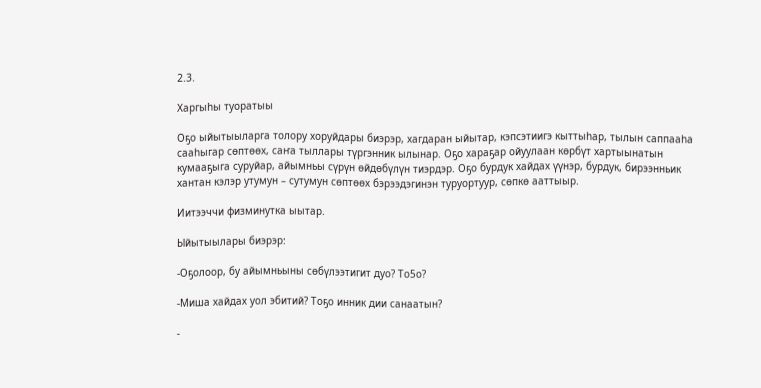2.3.

Харгыһы туоратыы

Оҕо ыйытыыларга толору хоруйдары биэрэр, хагдаран ыйытар, кэпсэтиигэ кыттыһар, тылын саппааһа сааһыгар сөптөөх, саҥа тыллары түргэнник ылынар. Оҕо хараҕар ойуулаан көрбүт хартыынатын кумааҕыга суруйар, айымньы сүрүн өйдөбүлүн тиэрдэр. Оҕо бурдук хайдах үүнэр, бурдук, бирээнньик хантан кэлэр утумун – сутумун сөптөөх бэрээдэгинэн туруортуур, сөпкө ааттыыр.

Иитээччи физминутка ыытар.

Ыйытыылары биэрэр:

-Оҕолоор, бу айымньыны сөбүлээтигит дуо? То5о?

-Миша хайдах уол эбитий? Тоҕо инник дии санаатын?

-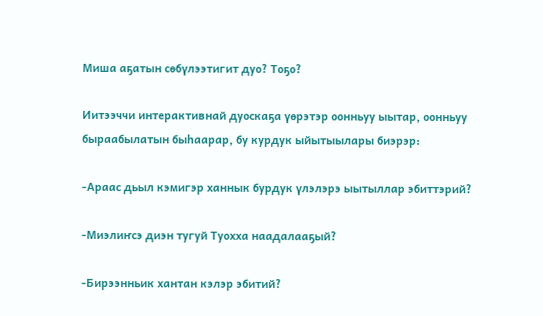Миша аҕатын сөбүлээтигит дуо? Тоҕо?

Иитээччи интерактивнай дуоскаҕа үөрэтэр оонньуу ыытар, оонньуу быраабылатын быһаарар, бу курдук ыйытыылары биэрэр:

-Араас дьыл кэмигэр ханнык бурдук үлэлэрэ ыытыллар эбиттэрий?

-Миэлиҥсэ диэн тугуй Туохха наадалааҕый?

-Бирээнньик хантан кэлэр эбитий?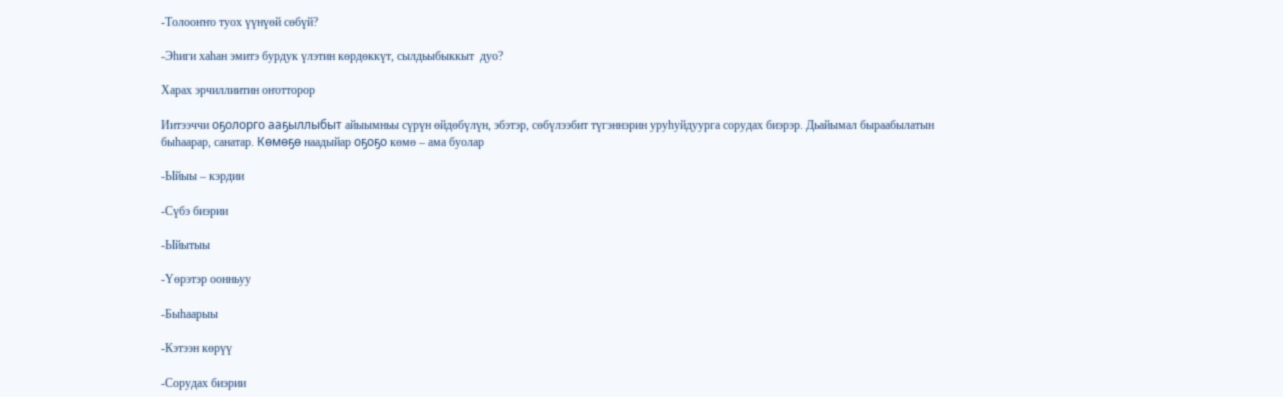-Толооҥҥо туох үүнүөй сөбүй?

-Эһиги хаһан эмитэ бурдук үлэтин көрдөккүт, сылдьыбыккыт  дуо?

Харах эрчиллиитин оҥотторор

Иитээччи оҕолорго ааҕыллыбыт айыымньы сүрүн өйдөбүлүн, эбэтэр, сөбүлээбит түгэннэрин уруһуйдуурга сорудах биэрэр. Дьайымал быраабылатын быһаарар, санатар. Көмөҕө наадыйар оҕоҕо көмө – ама буолар

-Ыйыы – кэрдии

-Сүбэ биэрии

-Ыйытыы

-Үөрэтэр оонньуу

-Быһаарыы

-Кэтээн көрүү

-Сорудах биэрии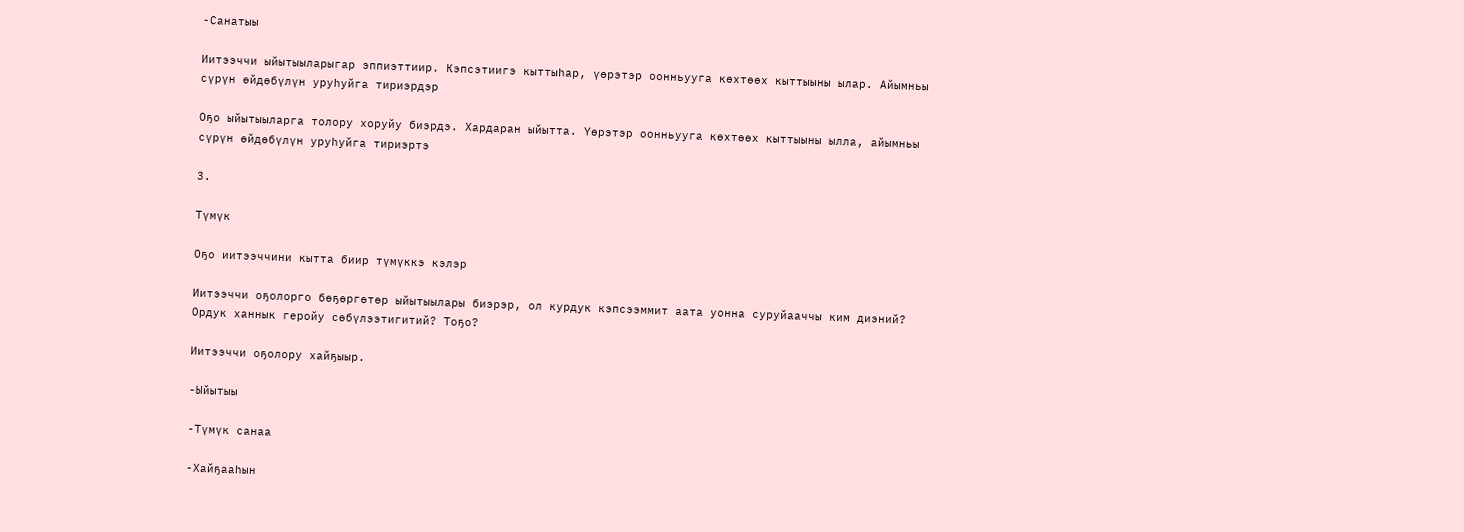-Санатыы

Иитээччи ыйытыыларыгар эппиэттиир. Кэпсэтиигэ кыттыһар, үөрэтэр оонньууга көхтөөх кыттыыны ылар. Айымньы сүрүн өйдөбүлүн уруһуйга тириэрдэр

Оҕо ыйытыыларга толору хоруйу биэрдэ. Хардаран ыйытта. Үөрэтэр оонньууга көхтөөх кыттыыны ылла, айымньы сүрүн өйдөбүлүн уруһуйга тириэртэ

3.

Түмүк

Оҕо иитээччини кытта биир түмүккэ кэлэр

Иитээччи оҕолорго бөҕөргөтөр ыйытыылары биэрэр, ол курдук кэпсээммит аата уонна суруйааччы ким диэний? Ордук ханнык геройу сөбүлээтигитий? Тоҕо?

Иитээччи оҕолору хайҕыыр.

-Ыйытыы

-Түмүк санаа

-Хайҕааһын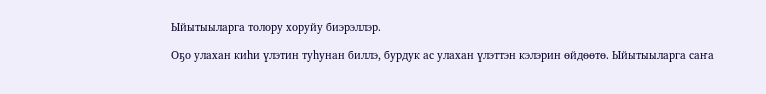Ыйытыыларга толору хоруйу биэрэллэр.

Оҕо улахан киһи үлэтин туһунан биллэ, бурдук ас улахан үлэттэн кэлэрин өйдөөтө. Ыйытыыларга саҥа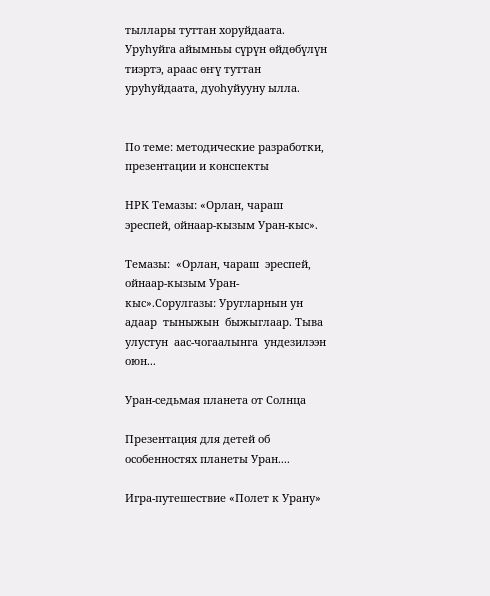тыллары туттан хоруйдаата. Уруһуйга айымньы сүрүн өйдөбүлүн тиэртэ, араас өҥү туттан уруһуйдаата, дуоһуйууну ылла.


По теме: методические разработки, презентации и конспекты

НРК Темазы: «Орлан, чараш эреспей, ойнаар-кызым Уран-кыс».

Темазы:  «Орлан, чараш  эреспей, ойнаар-кызым Уран-кыс».Сорулгазы: Уругларнын ун  адаар  тыныжын  быжыглаар. Тыва  улустун  аас-чогаалынга  ундезилээн  оюн...

Уран-седьмая планета от Солнца

Презентация для детей об особенностях планеты Уран....

Игра-путешествие «Полет к Урану»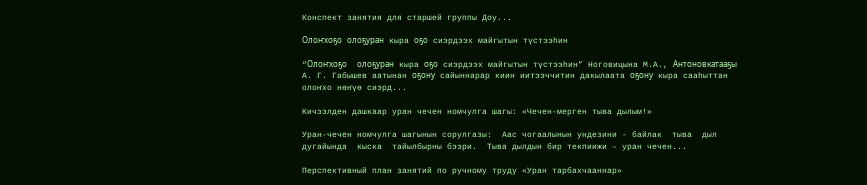Конспект занятия для старшей группы Доу...

Олоҥхоҕо олоҕуран кыра оҕо сиэрдээх майгытын түстээһин

“Олоҥхоҕо  олоҕуран кыра оҕо сиэрдээх майгытын түстээһин” Ноговицына М.А., Антоновкатааҕы А. Г. Габышев аатынан оҕону сайыннарар киин иитээччитин дакылаата оҕону кыра сааһыттан олоҥхо нөҥүө сиэрд...

Кичээлден дашкаар уран чечен номчулга шагы: «Чечен-мерген тыва дылым!»

Уран-чечен номчулга шагынын сорулгазы:  Аас чогаалынын ундезини - байлак  тыва  дыл  дугайында  кыска  тайылбырны бээри.  Тыва дылдын бир текпиижи – уран чечен...

Перспективный план занятий по ручному труду «Уран тарбахчааннар»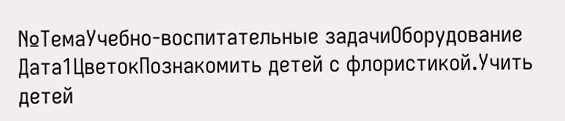№ТемаУчебно-воспитательные задачиОборудование Дата1ЦветокПознакомить детей с флористикой.Учить детей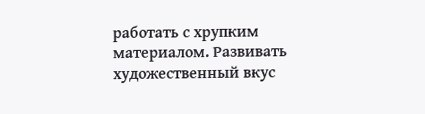работать с хрупким материалом. Развивать художественный вкус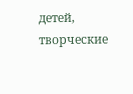детей, творческие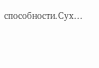способности.Сух...